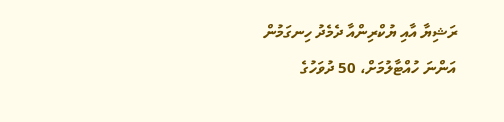ރަޝިޔާ އާއި ޔުކްރިންއާ ދެމެދު ހިނގަމުން އަންނަ ހުއްޓާލުމަށް، 50 ދުވަހުގެ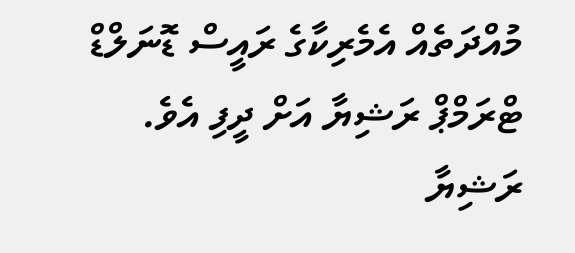މުއްދަތެއް އެމެރިކާގެ ރައީސް ޑޮނަލްޑް ޓްރަމްޕް ރަޝިޔާ އަށް ދީފި އެވެ.
ރަޝިޔާ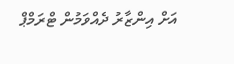އަށް އިންޒާރު ދެއްވަމުން ޓްރަމްޕް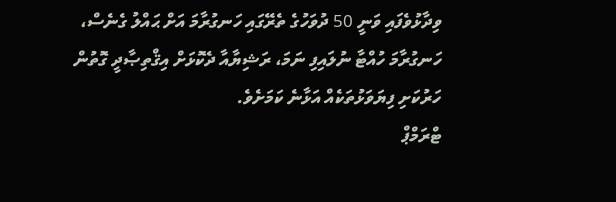ވިދާޅުވެފައި ވަނީ 50 ދުވަހުގެ ތެރޭގައި ހަނގުރާމަ އަށް ޙައްލު ގެނެސް، ހަނގުރާމަ ހުއްޓާ ނުލައިފި ނަމަ، ރަޝިޔާއާ ދެކޮޅަށް އިޤްތިޞާދީ ގޮތުން ހަރުކަށި ފިޔަވަޅުތަކެއް އަޅާނެ ކަމަށެވެ.
ޓްރަމްޕް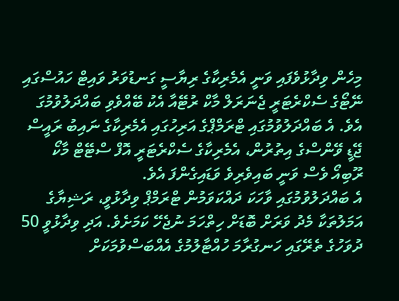މިހެން ވިދާޅުވެފައި ވަނީ އެމެރިކާގެ ރިޔާސީ ގަނޑުވަރު ވައިޓް ހައުސްގައި ނޭޓޯގެ ސެކްރެޓަރީ ޖެނަރަލް މާކް ރުޓޭއާ އެކު ބޭއްވެވި ބައްދަލުވުމުގަ އެވެ. އެ ބައްދަލުވުމުގައި ޓްރަމްޕްގެ އަރިހުގައި އެމެރިކާގެ ނައިބު ރައީސް ޖޭޑީ ވޭންސްގެ އިތުރުން، އެމެރިކާގެ ސެކްރެޓަރީ އޮފް ސްޓޭޓް މާކޯ ރޫބިއޯ ވެސް ވަނީ ބައިވެރިވެ ވަޑައިގެންފަ އެވެ.
އެ ބައްދަލުވުމުގައި ވާހަކަ ދައްކަވަމުން ޓްރަމްޕް ވިދާޅުވީ، ރަޝިޔާގެ އަމަލުތަކާ މެދު ވަރަށް ބޮޑަށް ހިތްހަމަ ނުޖެހޭ ކަމަށެވެ. އަދި ވިދާޅުވީ 50 ދުވަހުގެ ތެރޭގައި ހަނގުރާމަ ހުއްޓާލުމުގެ އެއްބަސްވުމަކަށް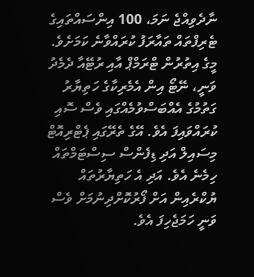ނާދެވިއްޖެ ނަމަ، 100 އިންސައްތައިގެ ޓެރިފްތައް ތައާރަފު ކުރައްވާނެ ކަމަށެވެ.
މީގެ އިތުރުން ޓްރަމްޕް އާއި ރުޓޭއާ ދެމެދު ވަނީ، ނޭޓޯ އިން އެމެރިކާގެ ހަތިޔާރު ގަތުމުގެ އެއްބަސްވުމެއްގައި ވެސް ސޮއި ކުރައްވައިފަ އެވެ. އޭގެ ތެރޭގައި ޕެޓްރިއޮޓް މިސައިލް އަދި ޑިފެންސް ސިސްޓަމްތައް ހިމެނެ އެވެ. އަދި އެ ހަތިޔާރުތައް ޔުކްރެއިން އަށް ފޯރުކޮށްދިނުމަށް ވެސް ވަނީ ހަމަޖެހިފަ އެވެ.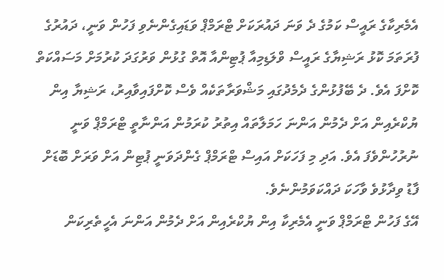އެމެރިކާގެ ރައީސް ކަމުގެ ދެ ވަނަ ދައުރަކަށް ޓްރަމްޕް ވަޑައިގެންނެވި ފަހުން ވަނީ، ދައުރުގެ ފުރަތަމަ ކޮޅު ރަޝިޔާގެ ރައީސް ވްލަޑިމިއާ ޕުޓިންއާ އޮތް ގުޅުން ވަރުގަދަ ކުރުމަށް މަސައްކަތް ކޮށްފަ އެވެ. ދެ ބޭފުޅުންގެ ދެމެދުގައި މަޝްވަރާތަކެއް ވެސް ކޮށްފައިވާއިރު، ރަޝިޔާ އިން ޔުކްރެއިން އަށް ދެމުން އަންނަ ހަމަލާތައް އިތުރު ކުރަމުން އަންނާތީ ޓްރަމްޕް ވަނީ ނުރުހުންވެފަ އެވެ. އަދި މި ފަހަކަށް އައިސް ޓްރަމްޕް ގެންދަވަނީ ޕުޓިން އަށް ވަރަށް ބޮޑަށް ފާޑު ވިދާޅުވެ ވާހަކަ ދައްކަވަމުންނެވެ.
އޭގެ ފަހުން ޓްރަމްޕް ވަނީ އެމެރިކާ އިން ޔުކްރެއިން އަށް ދެމުން އަންނަ އެހީތެރިކަން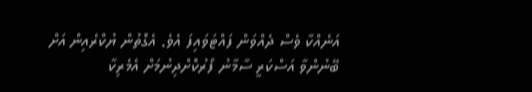އަނެއްކާ ވެސް ދެއްވަން ފައްޓަވައިފަ އެވެ. އެގޮތުން ޔުކްރެއިން އަށް ބޭނުންވާ އަސްކަރީ ސާމާނު ފޯރުކޮށްދިނުމަށް އެމެރިކާ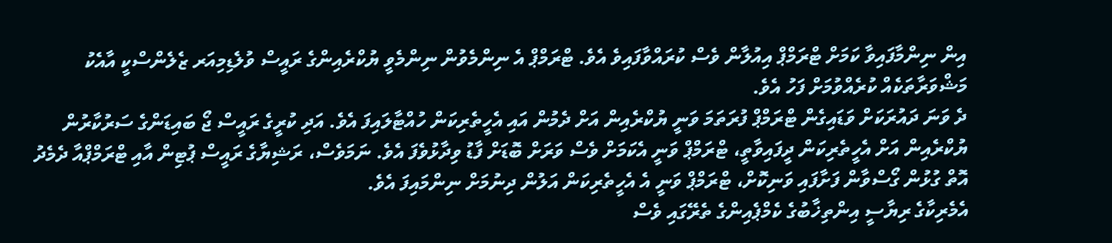އިން ނިންމާފައިވާ ކަމަށް ޓްރަމްޕް އިއުލާން ވެސް ކުރައްވާފައިވެ އެވެ. ޓްރަމްޕް އެ ނިންމެވުން ނިންމެވީ ޔުކްރެއިންގެ ރައީސް ވުލެޑިމިއަރ ޒެލެންސްކީ އާއެކު މަޝްވަރާތަކެއް ކުރެއްވުމަށް ފަހު އެވެ.
ދެ ވަނަ ދައުރަކަށް ވަޑައިގެން ޓްރަމްޕް ފުރަތަމަ ވަނީ ޔުކްރެއިން އަށް ދެމުން އައި އެހީތެރިކަން ހުއްޓާލައިފަ އެވެ. އަދި ކުރީގެ ރައީސް ޖޯ ބައިޑަންގެ ސަރުކާރުން ޔުކްރެއިން އަށް އެހީތެރިކަން ދީފައިވާތީ، ޓްރަމްޕް ވަނީ އެކަމަށް ވެސް ވަރަށް ބޮޑަށް ފާޑު ވިދާޅުވެފަ އެވެ. ނަމަވެސް، ރަޝިޔާގެ ރައީސް ޕުޓިން އާއި ޓްރަމްޕްއާ ދެމެދު އޮތް ގުޅުން ގޯސްވާން ފަށާފައި ވަނިކޮށް، ޓްރަމްޕް ވަނީ އެ އެހީތެރިކަން އަލުން ދިނުމަށް ނިންމައިފަ އެވެ.
އެމެރިކާގެ ރިޔާސީ އިންތިޚާބުގެ ކެމްޕެއިންގެ ތެރޭގައި ވެސް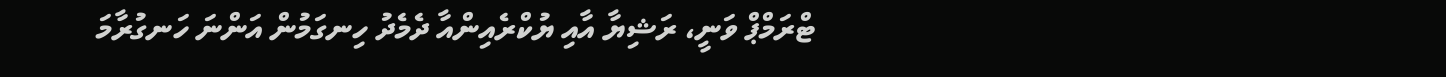ޓްރަމްޕް ވަނީ، ރަޝިޔާ އާއި ޔުކްރެއިންއާ ދެމެދު ހިނގަމުން އަންނަ ހަނގުރާމަ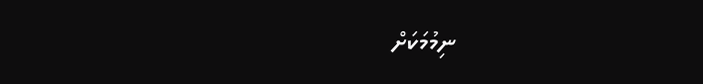ނިމުމަކަށް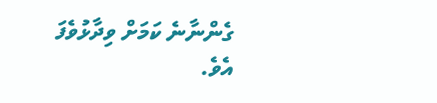ގެންނާނެ ކަމަށް ވިދާޅުވެފަ އެވެ.